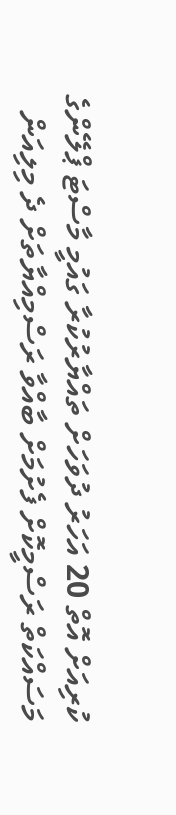ކުރިއަށް އޮތް 20 އަހަރު ދުވަހަށް ތައްޔާރުކުރާ ގައުމީ މާސްޓަ ޕްލޭންގެ މަސައްކަތް ރަސްމީކޮށް ފެށުމަށް ބާއްވާ ރަސްމިއްޔާތަށް ދެ މިލިއަން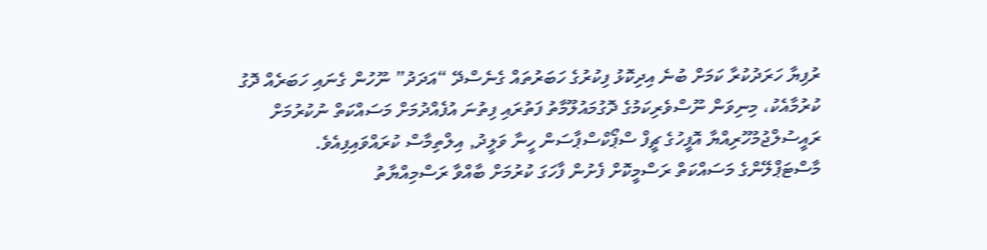ރުފިޔާ ހަރަދުކުރާ ކަމަށް ބުނެ އިދިކޮޅު ފިކުރުގެ ހަބަރުތައް ގެނެސްދޭ “އަދަދު” ނޫހުން ގެނައި ހަބަރެއް ދޮގު ކުރުމާއެކު، މިނިވަން ނޫސްވެރިކަމުގެ ދޮގުމައުލޫމާތު ފަތުރައި ފިތުނަ އުފެއްދުމަށް މަސައްކަތް ނުކުރުމަށް ރައީސުލްޖުމުހޫރިއްޔާ އޮފީހުގެ ޗީފް ސްޕޯކްސްޕާސަން ހީނާ ވަލީދު, އިލްތިމާސް ކުރައްވައިފިއެވެ.
މާސްޓަޕްލޭންގެ މަސައްކަތް ރަސްމީކޮށް ފެށުން ފާހަގަ ކުރުމަށް ބާއްވާ ރަސްމިއްޔާތު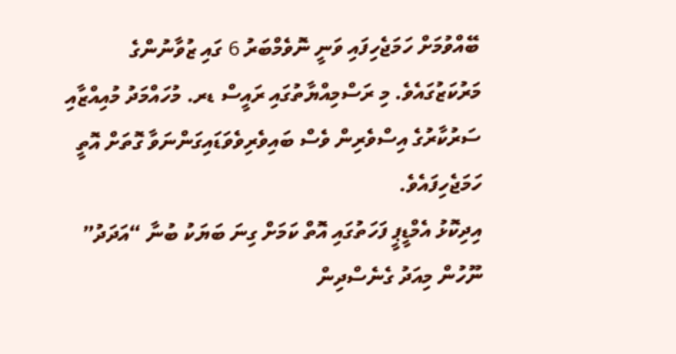ބޭއްވުމަށް ހަމަޖެހިފައި ވަނީ ނޮވެމްބަރު 6 ގައި ޒުވާނުންގެ މަރުކަޒުގައެވެ. މި ރަސްމިއްޔާތުގައި ރައީސް ޑރ. މުހައްމަދު މުއިއްޒާއި ސަރުކާރުގެ އިސްވެރިން ވެސް ބައިވެރިވެވަޑައިގަންނަވާ ގޮތަށް އޮތީ ހަމަޖެހިފައެވެ.
އިދިކޮޅު އެމްޑީޕީ ފަހަތުގައި އޮތް ކަމަށް ގިނަ ބަޔަކު ބުނާ “އަދަދު” ނޫހުން މިއަދު ގެނެސްދިން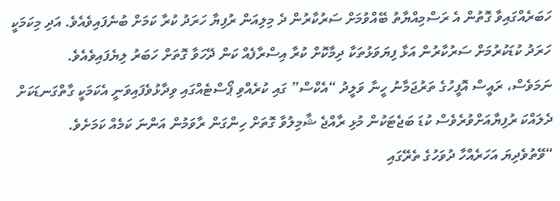ހަބަރެއްގައިވާ ގޮތުން އެ ރަސްމިއްޔާތު ބޭއްވުމަށް ސަރުކާރުން ދެ މިލިއަން ރުފިޔާ ހަރަދު ކުރާ ކަމަށް ބުނެފައިވެއެވެ. އަދި މިކަމަކީ ހަރަދު ކުޑަކުރުމަށް ސަރުކާރުން އަޅާ ފިޔަވަޅުތަކާ ދިމާކޮށް ކުރާ އިސްރާފެއް ކަން ދޭހަވާ ގޮތަށް ހަބަރު ލިޔެފައިވެއެވެ.
ނަމަވެސް، ރައީސް އޮފީހުގެ ތަރުޖަމާނު ހީނާ ވަލީދު “އެކްސް” ގައި ކުރެއްވި ޕޯސްޓެއްގައި ވިދާޅުވެފައިވަނީ އެކަމަކީ ގާތްގަނޑަކަށް ދެލައްކަ ރުފިޔާއަށްވުރެވެސް ކުޑަ ބަޖެޓަކުން މުޅި ރާއްޖެ ޝާމިލުވާ ގޮތަށް ހިންގަން ރާވަމުން އަންނަ ކަމެއް ކަމަށެވެ.
“ވޭތުވެދިޔަ އަހަރެއްހާ ދުވަހުގެ ތެރޭގައި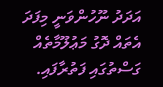އަދަދު ނޫހުންވަނީ މިފަދަ އެތައް ދޮގު މަޢުލޫމާތެއް ގަސްތުގައި ފަތުރާފައި.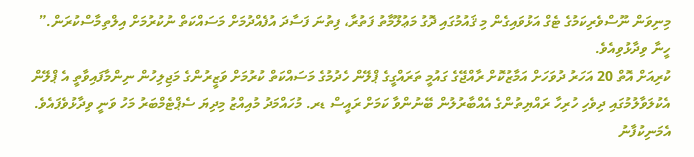މިނިވަން ނޫސްވެރިކަމުގެ ޓެގް އަޅުވައިގެން މި ޤައުމުގައި ދޮގު މަޢުލޫމާތު ފަތުރާ، ފިތުނަ ފަސާދަ އުފެއްދުމަށް މަސައްކަތް ނުކުރުމަށް އިލްތިމާސްކުރަން.” ހީނާ ވިދާޅުވިއެވެ.
ކުރިއަށް އޮތް 20 އަހަރު ދުވަހަށް އަމާޒުކޮށް ރާއްޖޭގެ ގައުމީ ތަރައްގީގެ ޕްލޭން ހެދުމުގެ މަސައްކަތް ކުރުމަށް ވަޒީރުންގެ މަޖިލިހުން ނިންމާފައިވާތީ އެ ޕްލޭން އެކުލަވާލުމުގައި ދިވެހި ހުރިހާ ރައްޔިތުންގެ އެއްބާރުލުން ބޭނުންވާ ކަމަށް ރައީސް ޑރ. މުހައްމަދު މުއިއްޒު މިދިޔަ ސެޕްޓެމްބަރު މަހު ވަނީ ވިދާޅުވެފައެވެ. އެމަނިކުފާނު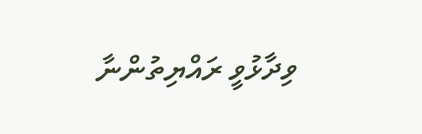ވިދާޅުވީ ރައްޔިތުންނާ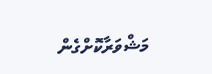މަޝްވަރާކޮށްގެން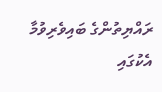ރައްޔިތުންގެ ބައިވެރިވުމާ އެކުގައި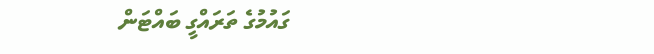ގައުމުގެ ތަރައްގީ ބައްޓަން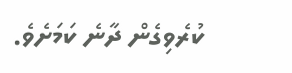ކުރެވިގެން ދާނެ ކަމަށެވެ.